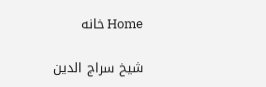Home خانه

شیخ سراج الدین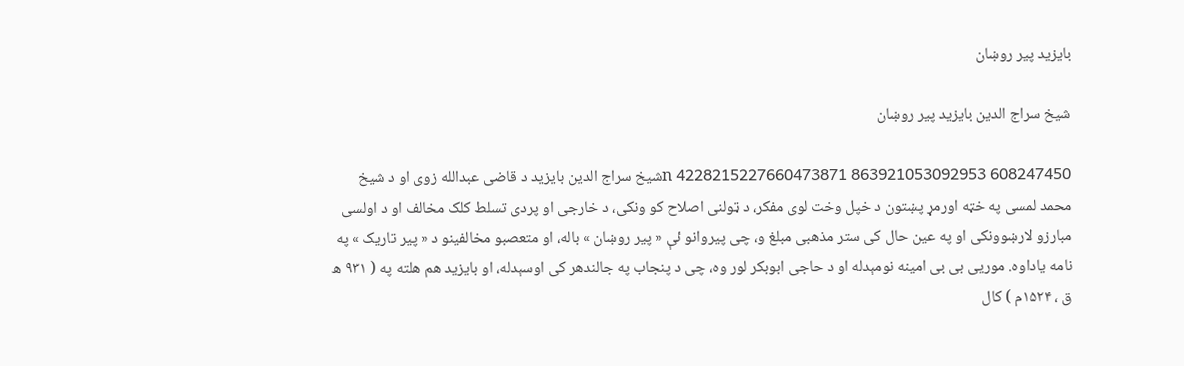بایزید پیر روښان

شیخ سراج الدین بایزید پیر روښان

608247450 863921053092953 4228215227660473871 nشیخ سراج الدین بایزید د قاضی عبدالله زوی او د شیخ محمد لمسی په خټه اورمړ پښتون د خپل وخت لوی مفکر، د ټولنی اصلاح کو ونکی، د خارجی او پردی تسلط کلک مخالف او د اولسی مبارزو لارښوونکی او په عین حال کی ستر مذهبی مبلغ و، چی پیروانو ئې « پیر روښان » باله، او متعصبو مخالفینو د « پیر تاریک » په نامه یاداوه. موریی بی بی امینه نومېدله او د حاجی ابوبکر لور وه، چی د پنجاب په جالندهر کی اوسېدله، او بایزید هم هلته په ( ۹۳۱ ھ ق ، ۱۵۲۴م ) کال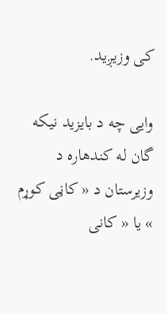کی وزیږید.

وایی چه د بایزید نیکه گان له کندهاره د وزیرستان د « کاڼی کوړم » یا « کانی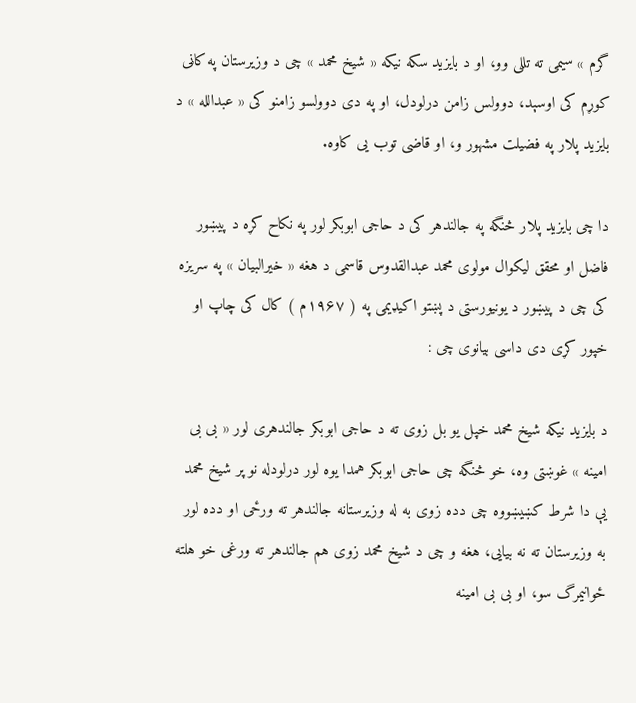گرم » سیمی ته تللی وو، او د بایزید سکه نیکه « شیخ محمد » چی د وزیرستان په کاڼی کوړم کی اوسېد، دوولس زامن درلودل، او په دی دوولسو زامنو کی « عبدالله » د بایزید پلار په فضیلت مشهور و، او قاضی توب یی کاوه.

دا چی بایزید پلار څنگه په جالندهر کی د حاجی ابوبکر لور په نکاح کړه د پیښور فاضل او محقق لیکوال مولوی محمد عبدالقدوس قاسمی د هغه « خیرالبیان » په سریزه کی چی د پیښور د یونیورستی د پښتو اکیډیمی په ( ۱۹۶۷م ) کال کی چاپ او خپور کړی دی داسی بیانوی چی :

د بایزید نیکه شیخ محمد خپل یو بل زوی ته د حاجی ابوبکر جالندهری لور « بی بی امینه » غوښتی وه، خو څنگه چی حاجی ابوبکر همدا یوه لور درلودله نو پر شیخ محمد یې دا شرط کښیښووه چی دده زوی به له وزیرستانه جالندهر ته ورځی او دده لور به وزیرستان ته نه بیایی، هغه و چی د شیخ محمد زوی هم جالندهر ته ورغی خو هلته ځوانیمرگ سو، او بی بی امینه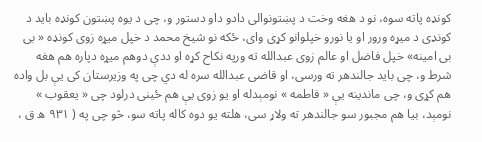کونډه پاته سوه، نو د هغه وخت د پښتونوالی دادو داو دستور و، چی د یوه پښتون کونډه باید د کونډی د میړه ورور او یا نورو خپلوانو کړی وای، ځکه نو شیخ محمد د خپل میړه زوی کونډه « بی بی امینه» خپل فاضل او عالم زوی عبدالله ته ورپه نکاح کړه او ددې دوهم میړه دپاره هم هغه شرط و، چی باید جالندهر ته ورسی، او قاضی عبدالله سره له دي چی په وزیرستان کی یې بل واده هم کړی و، چی ماندینه یې « فاطمه » نومېدله او یو زوی یې هم ځینی درلود چی « یعقوب » نومېد، بیا هم مجبور سو جالندهر ته ولاړ سی، هلته یو دوه کاله پاته سو، څو چی په ( ۹۳۱ ھ ق ،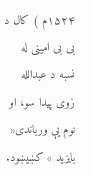۱۵۲۴م ) کال د بی بی امینی له نسبه د عبدالله زوی پیدا سو، او نوم یې ورباندی« بایزید » کښیښود.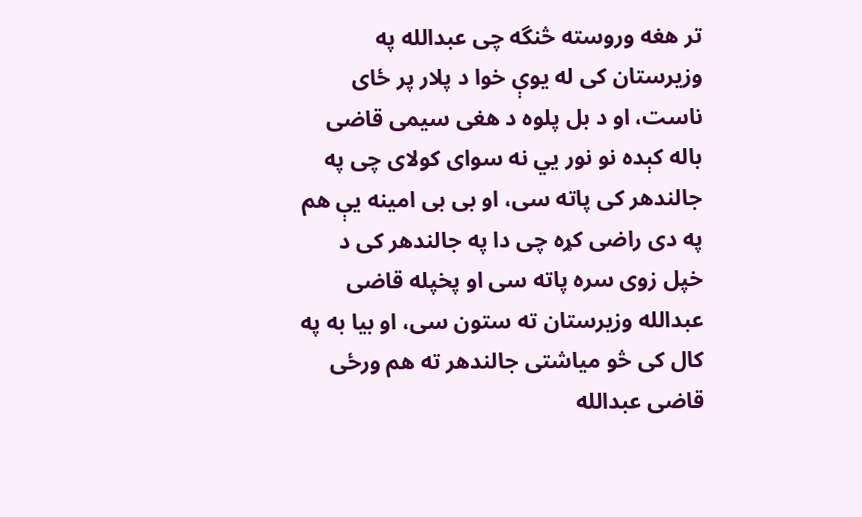تر هغه وروسته څنگه چی عبدالله په وزیرستان کی له یوې خوا د پلار پر ځای ناست، او د بل پلوه د هغی سیمی قاضی باله کېده نو نور یي نه سوای کولای چی په جالندهر کی پاته سی، او بی بی امینه یې هم په دی راضی کړه چی دا په جالندهر کی د خپل زوی سره پاته سی او پخپله قاضی عبدالله وزیرستان ته ستون سی، او بیا به په کال کی څو میاشتی جالندهر ته هم ورځی قاضی عبدالله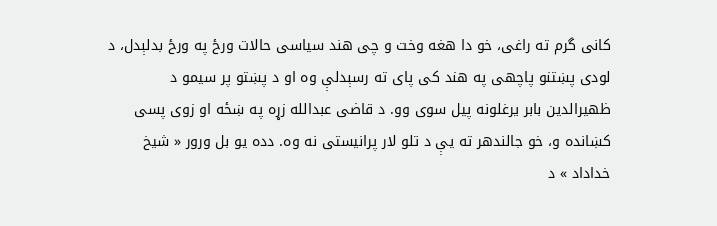کانی گرم ته راغی، خو دا هغه وخت و چی هند سیاسی حالات ورځ په ورځ بدلېدل، د لودی پښتنو پاچهی په هند کی پای ته رسېدلې وه او د پښتو پر سیمو د ظهیرالدین بابر یرغلونه پیل سوی وو. د قاضی عبدالله زړه په ښځه او زوی پسی کښانده و، خو جالندهر ته یې د تلو لار پرانیستی نه وه. دده یو بل ورور « شیخ خداداد » د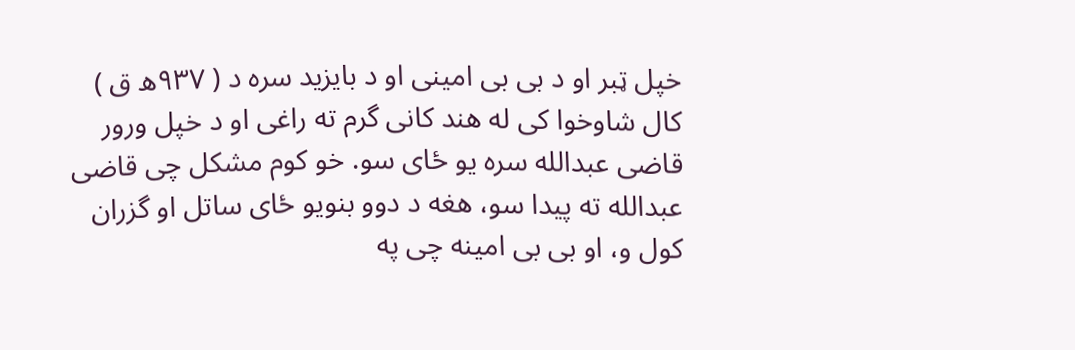خپل ټبر او د بی بی امینی او د بایزید سره د ( ۹۳۷ھ ق ) کال شاوخوا کی له هند کانی گرم ته راغی او د خپل ورور قاضی عبدالله سره یو ځای سو. خو کوم مشکل چی قاضی عبدالله ته پیدا سو، هغه د دوو بنویو ځای ساتل او گزران کول و، او بی بی امینه چی په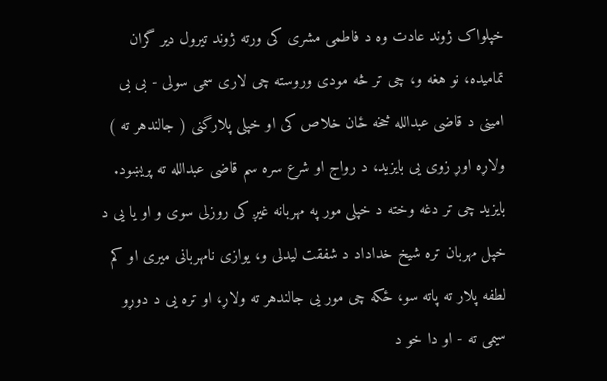خپلواک ژوند عادت وه د فاطمی مشری کی ورته ژوند تیرول دیر گران تمامیده، نو هغه و، چی تر څه مودی وروسته چی لاری سمی سولی - بی بی امینی د قاضی عبدالله څخه ځان خلاص کی او خپلی پلارگنی ( جالندهر ته ) ولاړه اوړ زوی یی بایزید، د رواج او شرع سره سم قاضی عبدالله ته پریښود. بایزید چی تر دغه وخته د خپلی مور په مهربانه غیږ کی روزلی سوی و او یا یی د خپل مهربان تره شیخ خداداد د شفقت لیدلی و، یوازی نامهربانی میری او کم لطفه پلار ته پاته سو، ځکه چی مور یی جالندهر ته ولاړ، او تره یی د دوړو سیمی ته - او دا خو د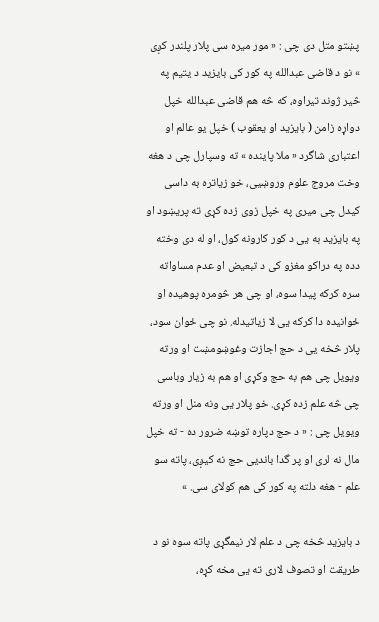پښتو متل دی چی : « مور میره سی پلار پلندر کږی » نو د قاضی عبدالله په کور کی بایزید د یتیم په څیر ژوند تیراوه، که څه هم قاضی عبدالله خپل دواړه زامن ( بایزید او یعقوب ) خپل یو عالم او اعتباری شاگرد « ملا پاینده » ته وسپارل چی د هغه وخت مروج علوم وروښیی، خو زیاتره به داسی کیدل چی میری په خپل زوی زده کړی ته پریښود او په بایزید به یی د کور کارونه کول، او له دی وخته دده په دراکو مغزو کی د تبعیض او عدم مساواته سره کرکه پیدا سوه، او چی هر څومره پوهیده او ځوانیده دا کرکه یی لا زیاتیدله. نو چی ځوان سود، پلار څخه یی د حج اجازت وغوښومښت او ورته ویویل چی هم به حج وکړی او هم به زیار وباسی چی څه علم زده کړی. خو پلار یی ونه منل او ورته ویویل چی : « د حج دپاره توښه ضرور ده - ته خپل مال نه لری او پر گدا باندیی حج نه کیږی، پاته سو علم - هغه دلته په کور کی هم کولای سی. »

د بایزید څخه چی د علم لار نیمگړی پاته سوه نو د طریقت او تصوف لاری ته یی مخه کړه،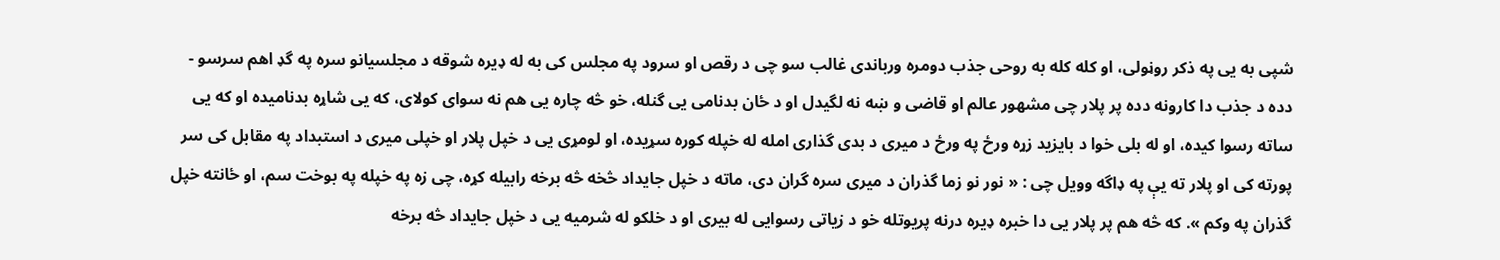شپی به یی په ذکر روڼولی، او کله کله به روحی جذب دومره ورباندی غالب سو چی د رقص او سرود په مجلس کی به له ډیره شوقه د مجلسیانو سره په گډ اهم سرسو - دده د جذب دا کارونه دده پر پلار چی مشهور عالم او قاضی و ښه نه لگیدل او د ځان بدنامی یی گنله، خو څه چاره یی هم نه سوای کولای، که یی شاړه بدنامیده او که یی ساته رسوا کیده، او له بلی خوا د بایزید زړه ورځ په ورځ د میری د بدی گذاری امله له خپله کوره سړیده، او لومړی یی د خپل پلار او خپلی میری د استبداد په مقابل کی سر پورته کی او پلار ته یې په ډاگه وویل چی : « نور نو زما گذران د میری سره گران دی، ماته د خپل جایداد څخه څه برخه رابیله کړه، چی زه په خپله په بوخت سم، او ځانته خپل گذران په وکم ». که څه هم پر پلار یی دا خبره ډیره درنه پریوتله خو د زیاتی رسوایی له بیری او د خلکو له شرمیه یی د خپل جایداد څه برخه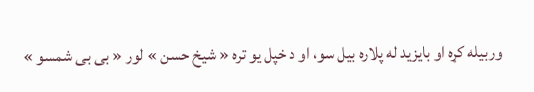وربیله کړه او بایزید له پلاره بیل سو، او د خپل یو تره « شیخ حسن » لور « بی بی شمسو »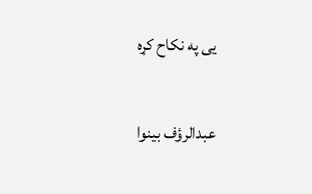یی په نکاح کړه

عبدالرؤف بینوا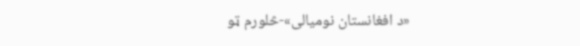«د افغانستان نومیالی»-څلورم ټو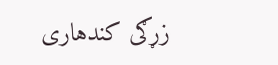زړګی کندهاری